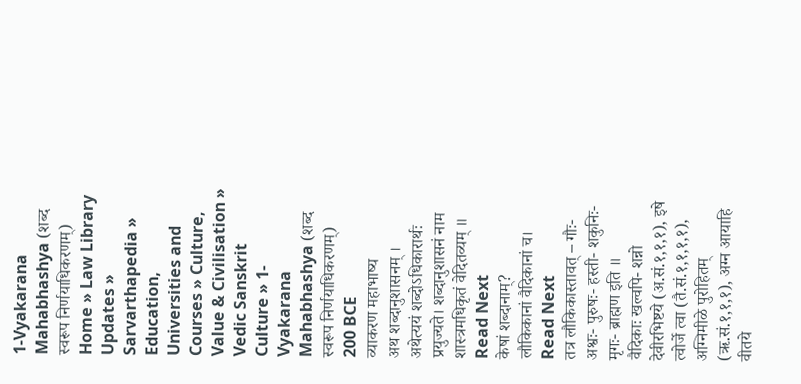1-Vyakarana Mahabhashya (शब्द स्वरूप निर्णयाधिकरणम्)
Home » Law Library Updates » Sarvarthapedia » Education, Universities and Courses » Culture, Value & Civilisation » Vedic Sanskrit Culture » 1-Vyakarana Mahabhashya (शब्द स्वरूप निर्णयाधिकरणम्)
200 BCE
व्याकरण महाभाष्य
अथ शब्दानुशासनम् ।
अथेत्ययं शब्दोऽधिकारार्थः प्रयुज्यते। शब्दानुशासनं नाम शास्त्रमधिकृतं वेदितव्यम् ॥
Read Next
केषां शब्दानाम्?
लौकिकानां वैदिकानां च।
Read Next
तत्र लौकिकास्तावत् – गौः- अश्वः- पुरुषः- हस्ती- शकुनिः- मृगः- ब्राह्मण इति ॥
वैदिकाः खल्वपि- शन्नो देवीरभिष्टये (अ.सं.१,१,१), इषे त्वोर्जे त्वा (तै.सं.१,१,१,१), अग्निमीळे पुरोहितम् (ऋ.सं.१,१,१), अग्न आयाहि वीतये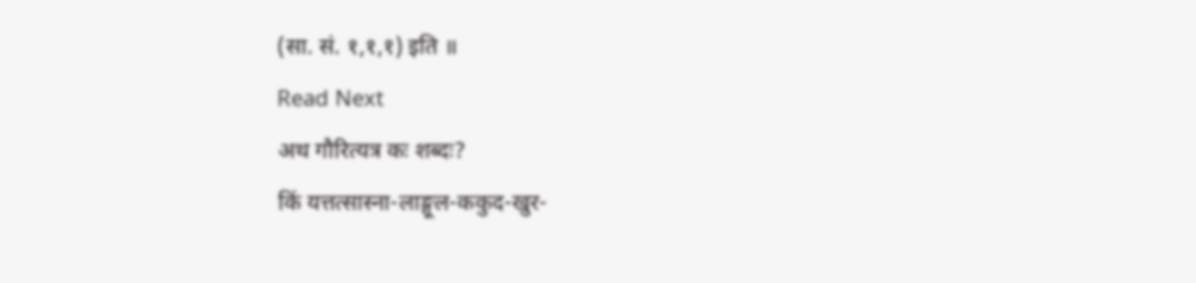(सा. सं. १,१,१) इति ॥
Read Next
अथ गौरित्यत्र कः शब्दः?
किं यत्तत्सास्ना-लाङ्गूल-ककुद-खुर-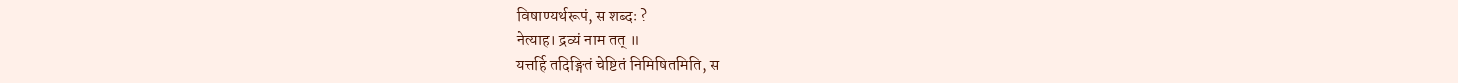विषाण्यर्थरूपं, स शब्दः ?
नेत्याह। द्रव्यं नाम तत् ॥
यत्तर्हि तदिङ्गितं चेष्टितं निमिषितमिति, स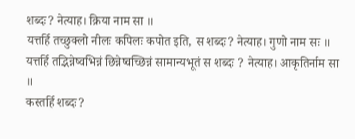शब्दः? नेत्याह। क्रिया नाम सा ॥
यत्तर्हि तच्छुक्लो नीलः कपिलः कपोत इति, स शब्दः? नेत्याह। गुणो नाम सः ॥
यत्तर्हि तद्भिन्नेष्वभिन्नं छिन्नेष्वच्छिन्नं सामान्यभूतं स शब्दः ? नेत्याह। आकृतिर्नाम सा ॥
कस्तर्हि शब्दः?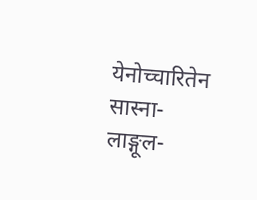येनोच्चारितेन सास्ना-लाङ्गूल-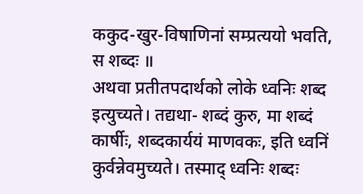ककुद-खुर-विषाणिनां सम्प्रत्ययो भवति, स शब्दः ॥
अथवा प्रतीतपदार्थको लोके ध्वनिः शब्द इत्युच्यते। तद्यथा- शब्दं कुरु, मा शब्दं कार्षीः, शब्दकार्ययं माणवकः, इति ध्वनिं कुर्वन्नेवमुच्यते। तस्माद् ध्वनिः शब्दः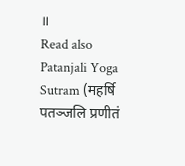॥
Read also
Patanjali Yoga Sutram (महर्षि पतञ्जलि प्रणीतं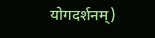योगदर्शनम्)